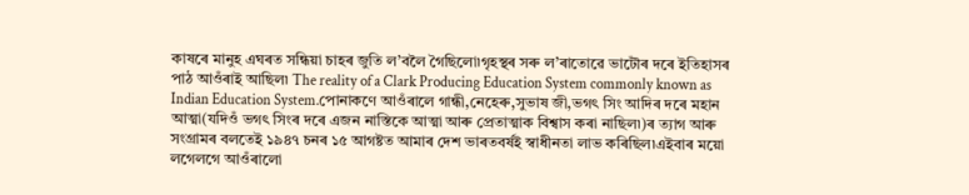কাষৰে মানুহ এঘৰত সন্ধিয়া চাহৰ জুতি ল’বলৈ গৈছিলো৷গৃহস্থৰ সৰু ল’ৰাতোৱে ভাটৌৰ দৰে ইতিহাসৰ পাঠ আওঁৰাই আছিল৷ The reality of a Clark Producing Education System commonly known as Indian Education System.পোনাকণে আওঁৰালে গান্ধী,নেহেৰু,সুভাষ জী,ভগৎ সিং আদিৰ দৰে মহান আত্মা(যদিওঁ ভগৎ সিংৰ দৰে এজন নাস্তিকে আত্মা আৰু প্ৰেতাত্মাক বিশ্বাস কৰা নাছিল৷)ৰ ত্যাগ আৰু সংগ্ৰামৰ বলতেই ১৯৪৭ চনৰ ১৫ আগষ্টত আমাৰ দেশ ভাৰতবৰ্ষই স্বাধীনতা লাভ কৰিছিল৷এইবাৰ ময়ো লগেলগে আওঁৰালো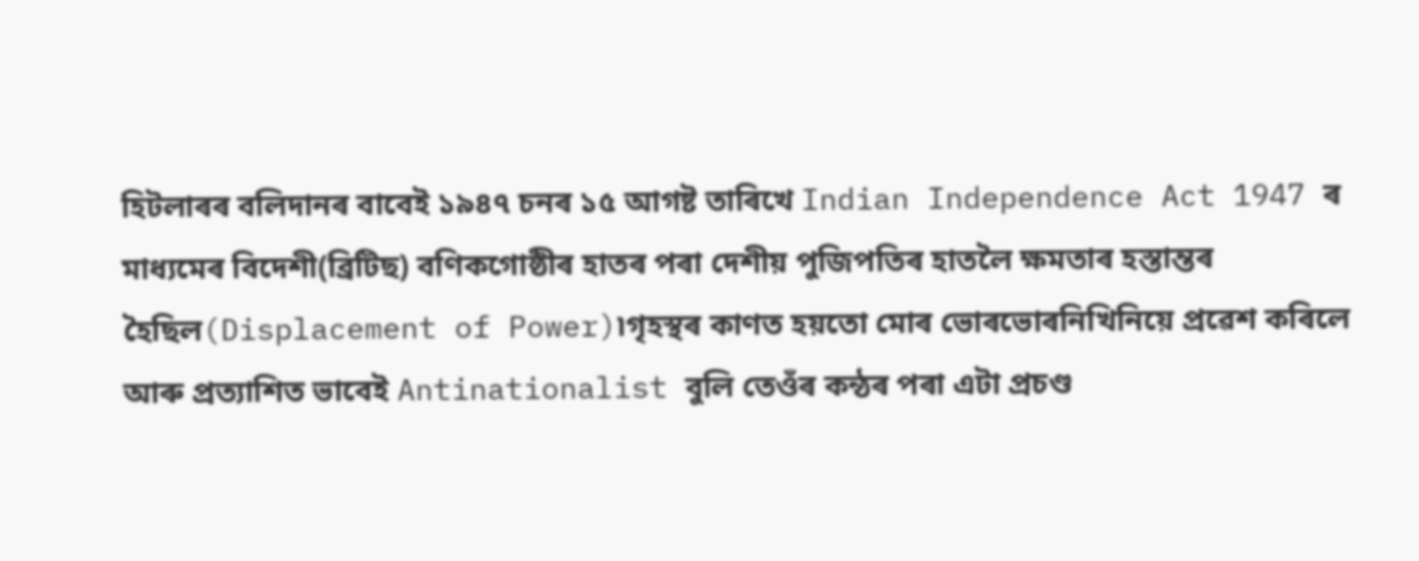হিটলাৰৰ বলিদানৰ বাবেই ১৯৪৭ চনৰ ১৫ আগষ্ট তাৰিখে Indian Independence Act 1947 ৰ মাধ্যমেৰ বিদেশী(ব্ৰিটিছ) বণিকগোষ্ঠীৰ হাতৰ পৰা দেশীয় পুজিপতিৰ হাতলৈ ক্ষমতাৰ হস্তান্তৰ হৈছিল(Displacement of Power)৷গৃহস্থৰ কাণত হয়তো মোৰ ভোৰভোৰনিখিনিয়ে প্ৰৱেশ কৰিলে আৰু প্ৰত্যাশিত ভাবেই Antinationalist বুলি তেওঁৰ কন্ঠৰ পৰা এটা প্ৰচণ্ড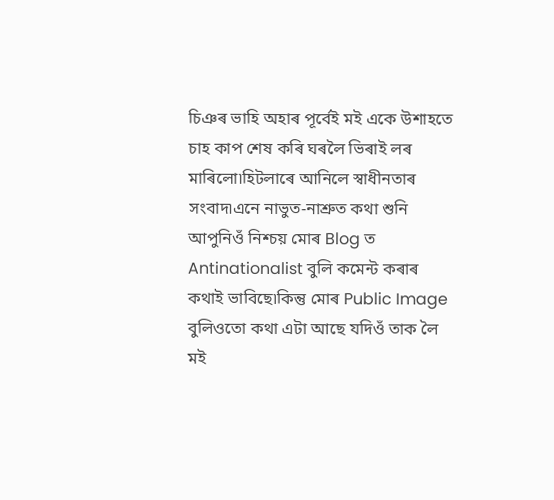চিঞৰ ভাহি অহাৰ পূৰ্বেই মই একে উশাহতে চাহ কাপ শেষ কৰি ঘৰলৈ ভিৰাই লৰ মাৰিলো৷হিটলাৰে আনিলে স্বাধীনতাৰ সংবাদ৷এনে নাভুত-নাশ্ৰুত কথা শুনি আপুনিওঁ নিশ্চয় মোৰ Blog ত Antinationalist বুলি কমেন্ট কৰাৰ কথাই ভাবিছে৷কিন্তু মোৰ Public Image বুলিওতো কথা এটা আছে যদিওঁ তাক লৈ মই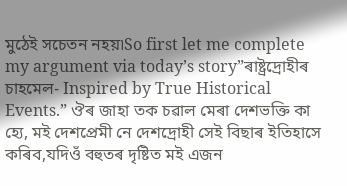মুঠেই সচেতন নহয়৷So first let me complete my argument via today’s story”ৰাষ্ট্ৰদ্ৰোহীৰ চাহমেল- Inspired by True Historical Events.” ঔৰ জাহা তক চৱাল মেৰা দেশভক্তি কা হ্যে, মই দেশপ্ৰেমী নে দেশদ্ৰোহী সেই বিছাৰ ইতিহাসে কৰিব,যদিওঁ বহুতৰ দৃষ্টিত মই এজন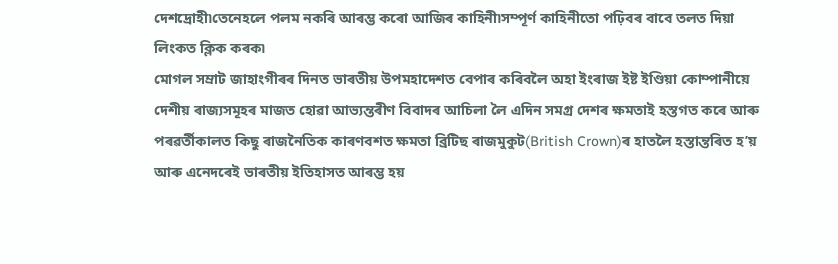দেশদ্ৰোহী৷তেনেহলে পলম নকৰি আৰম্ভ কৰো আজিৰ কাহিনী৷সম্পূৰ্ণ কাহিনীতো পঢ়িবৰ বাবে তলত দিয়া লিংকত ক্লিক কৰক৷
মোগল সম্ৰাট জাহাংগীৰৰ দিনত ভাৰতীয় উপমহাদেশত বেপাৰ কৰিবলৈ অহা ইংৰাজ ইষ্ট ইণ্ডিয়া কোম্পানীয়ে দেশীয় ৰাজ্যসমূহৰ মাজত হোৱা আভ্যন্তৰীণ বিবাদৰ আচিলা লৈ এদিন সমগ্ৰ দেশৰ ক্ষমতাই হস্তগত কৰে আৰু পৰৱৰ্তীকালত কিছু ৰাজনৈতিক কাৰণবশত ক্ষমতা ব্ৰিটিছ ৰাজমুকুট(British Crown)ৰ হাতলৈ হস্তান্তৰিত হ’য় আৰু এনেদৰেই ভাৰতীয় ইতিহাসত আৰম্ভ হয়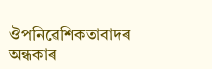ঔপনিৱেশিকতাবাদৰ অন্ধকাৰ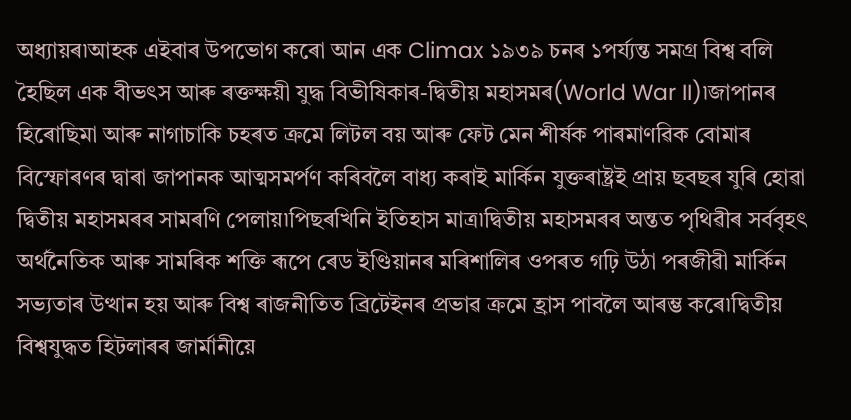অধ্যায়ৰ৷আহক এইবাৰ উপভোগ কৰো আন এক Climax ১৯৩৯ চনৰ ১পৰ্য্যন্ত সমগ্ৰ বিশ্ব বলি হৈছিল এক বীভৎস আৰু ৰক্তক্ষয়ী যুদ্ধ বিভীষিকাৰ-দ্বিতীয় মহাসমৰ(World War II)৷জাপানৰ হিৰোছিমা আৰু নাগাচাকি চহৰত ক্ৰমে লিটল বয় আৰু ফেট মেন শীৰ্ষক পাৰমাণৱিক বোমাৰ বিস্ফোৰণৰ দ্বাৰা জাপানক আত্মসমৰ্পণ কৰিবলৈ বাধ্য কৰাই মাৰ্কিন যুক্তৰাষ্ট্ৰই প্ৰায় ছবছৰ যুৰি হোৱা দ্বিতীয় মহাসমৰৰ সামৰণি পেলায়৷পিছৰখিনি ইতিহাস মাত্ৰ৷দ্বিতীয় মহাসমৰৰ অন্তত পৃথিৱীৰ সৰ্ববৃহৎ অৰ্থনৈতিক আৰু সামৰিক শক্তি ৰূপে ৰেড ইণ্ডিয়ানৰ মৰিশালিৰ ওপৰত গঢ়ি উঠা পৰজীৱী মাৰ্কিন সভ্যতাৰ উত্থান হয় আৰু বিশ্ব ৰাজনীতিত ব্ৰিটেইনৰ প্ৰভাৱ ক্ৰমে হ্ৰাস পাবলৈ আৰম্ভ কৰে৷দ্বিতীয় বিশ্বযুদ্ধত হিটলাৰৰ জাৰ্মানীয়ে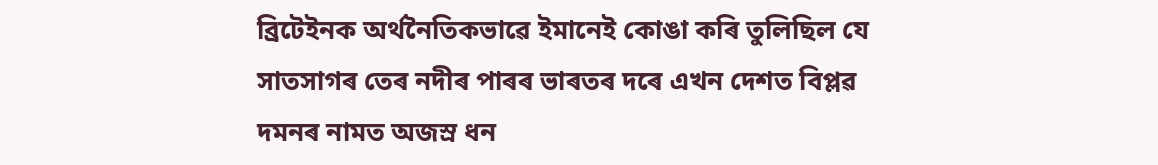ব্ৰিটেইনক অৰ্থনৈতিকভাৱে ইমানেই কোঙা কৰি তুলিছিল যে সাতসাগৰ তেৰ নদীৰ পাৰৰ ভাৰতৰ দৰে এখন দেশত বিপ্লৱ দমনৰ নামত অজস্ৰ ধন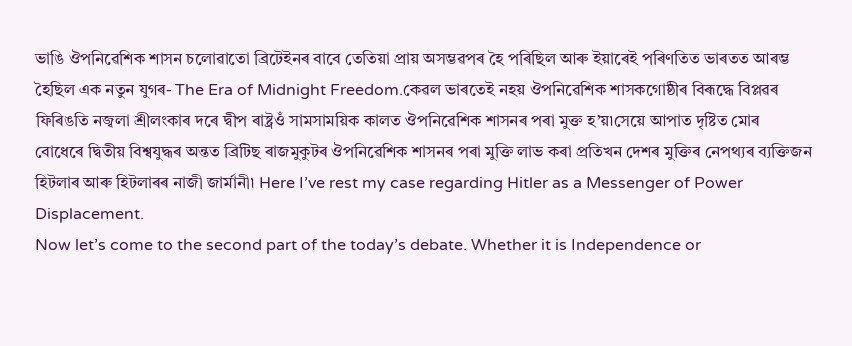ভাঙি ঔপনিৱেশিক শাসন চলোৱাতো ব্ৰিটেইনৰ বাবে তেতিয়া প্ৰায় অসম্ভৱপৰ হৈ পৰিছিল আৰু ইয়াৰেই পৰিণতিত ভাৰতত আৰম্ভ হৈছিল এক নতুন যুগৰ- The Era of Midnight Freedom.কেৱল ভাৰতেই নহয় ঔপনিৱেশিক শাসকগোষ্ঠীৰ বিৰূদ্ধে বিপ্লৱৰ ফিৰিঙতি নজ্বলা শ্ৰীলংকাৰ দৰে দ্বীপ ৰাষ্ট্ৰওঁ সামসাময়িক কালত ঔপনিৱেশিক শাসনৰ পৰা মুক্ত হ’য়৷সেয়ে আপাত দৃষ্টিত মোৰ বোধেৰে দ্বিতীয় বিশ্বযুদ্ধৰ অন্তত ব্ৰিটিছ ৰাজমুকুটৰ ঔপনিৱেশিক শাসনৰ পৰা মুক্তি লাভ কৰা প্ৰতিখন দেশৰ মুক্তিৰ নেপথ্যৰ ব্যক্তিজন হিটলাৰ আৰু হিটলাৰৰ নাজী জাৰ্মানী৷ Here I’ve rest my case regarding Hitler as a Messenger of Power Displacement.
Now let’s come to the second part of the today’s debate. Whether it is Independence or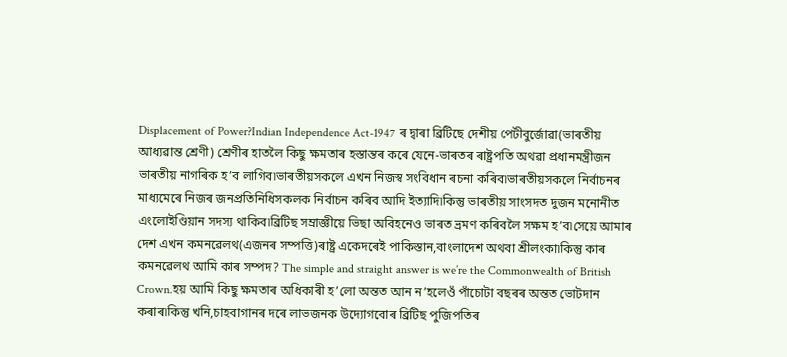Displacement of Power?Indian Independence Act-1947 ৰ দ্বাৰা ব্ৰিটিছে দেশীয় পেটীবুৰ্জোৱা(ভাৰতীয় আধ্যৱান্ত শ্ৰেণী) শ্ৰেণীৰ হাতলৈ কিছু ক্ষমতাৰ হস্তান্তৰ কৰে যেনে-ভাৰতৰ ৰাষ্ট্ৰপতি অথৱা প্ৰধানমন্ত্ৰীজন ভাৰতীয় নাগৰিক হ’ব লাগিব৷ভাৰতীয়সকলে এখন নিজস্ব সংবিধান ৰচনা কৰিব৷ভাৰতীয়সকলে নিৰ্বাচনৰ মাধ্যমেৰে নিজৰ জনপ্ৰতিনিধিসকলক নিৰ্বাচন কৰিব আদি ইত্যাদি৷কিন্তু ভাৰতীয় সাংসদত দুজন মনোনীত এংলোইণ্ডিয়ান সদস্য থাকিব৷ব্ৰিটিছ সম্ৰাজ্ঞীয়ে ভিছা অবিহনেও ভাৰত ভ্ৰমণ কৰিবলৈ সক্ষম হ’ব৷সেয়ে আমাৰ দেশ এখন কমনৱেলথ(এজনৰ সম্পত্তি)ৰাষ্ট্ৰ একেদৰেই পাকিস্তান,বাংলাদেশ অথবা শ্ৰীলংকা৷কিন্তু কাৰ কমনৱেলথ আমি কাৰ সম্পদ? The simple and straight answer is we’re the Commonwealth of British Crown.হয় আমি কিছু ক্ষমতাৰ অধিকাৰী হ’লো অন্তত আন ন’হলেওঁ পাঁচোটা বছৰৰ অন্তত ভোটদান কৰাৰ৷কিন্তু খনি,চাহবাগানৰ দৰে লাভজনক উদ্যোগবোৰ ব্ৰিটিছ পুজিপতিৰ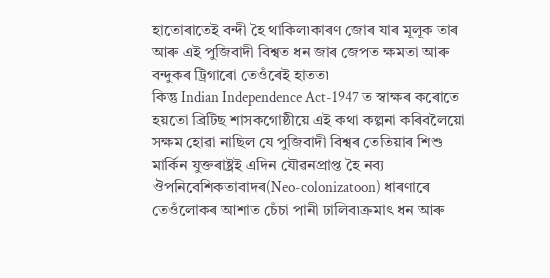হাতোৰাতেই বন্দী হৈ থাকিল৷কাৰণ জোৰ যাৰ মূলূক তাৰ আৰু এই পুজিবাদী বিশ্বত ধন জাৰ জেপত ক্ষমতা আৰু বন্দুকৰ ট্ৰিগাৰো তেওঁৰেই হাতত৷
কিন্তু Indian Independence Act-1947 ত স্বাক্ষৰ কৰোতে হয়তো ব্ৰিটিছ শাসকগোষ্ঠীয়ে এই কথা কল্পনা কৰিবলৈয়ো সক্ষম হোৱা নাছিল যে পুজিবাদী বিশ্বৰ তেতিয়াৰ শিশু মাৰ্কিন যুক্তৰাষ্ট্ৰই এদিন যৌৱনপ্ৰাপ্ত হৈ নব্য ঔপনিবেশিকতাবাদৰ(Neo-colonizatoon) ধাৰণাৰে তেওঁলোকৰ আশাত চেঁচা পানী ঢালিব৷ক্ৰমাৎ ধন আৰু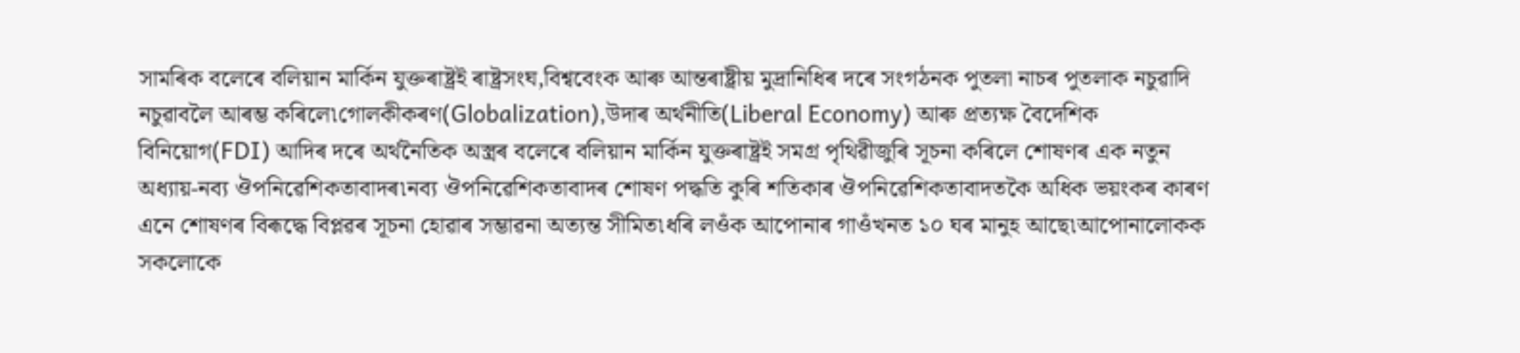সামৰিক বলেৰে বলিয়ান মাৰ্কিন যুক্তৰাষ্ট্ৰই ৰাষ্ট্ৰসংঘ,বিশ্ববেংক আৰু আন্তৰাষ্ট্ৰীয় মুদ্ৰানিধিৰ দৰে সংগঠনক পুতলা নাচৰ পুতলাক নচুৱাদি নচুৱাবলৈ আৰম্ভ কৰিলে৷গোলকীকৰণ(Globalization),উদাৰ অৰ্থনীতি(Liberal Economy) আৰু প্ৰত্যক্ষ বৈদেশিক বিনিয়োগ(FDI) আদিৰ দৰে অৰ্থনৈতিক অস্ত্ৰৰ বলেৰে বলিয়ান মাৰ্কিন যুক্তৰাষ্ট্ৰই সমগ্ৰ পৃথিৱীজুৰি সূচনা কৰিলে শোষণৰ এক নতুন অধ্যায়-নব্য ঔপনিৱেশিকতাবাদৰ৷নব্য ঔপনিৱেশিকতাবাদৰ শোষণ পদ্ধতি কুৰি শতিকাৰ ঔপনিৱেশিকতাবাদতকৈ অধিক ভয়ংকৰ কাৰণ এনে শোষণৰ বিৰূদ্ধে বিপ্লৱৰ সূচনা হোৱাৰ সম্ভাৱনা অত্যন্ত সীমিত৷ধৰি লওঁক আপোনাৰ গাওঁখনত ১০ ঘৰ মানুহ আছে৷আপোনালোকক সকলোকে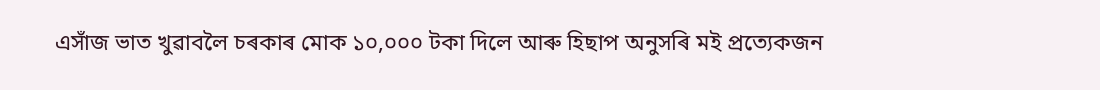এসাঁজ ভাত খুৱাবলৈ চৰকাৰ মোক ১০,০০০ টকা দিলে আৰু হিছাপ অনুসৰি মই প্ৰত্যেকজন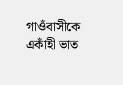গাওঁবাসীকে একাঁহী ভাত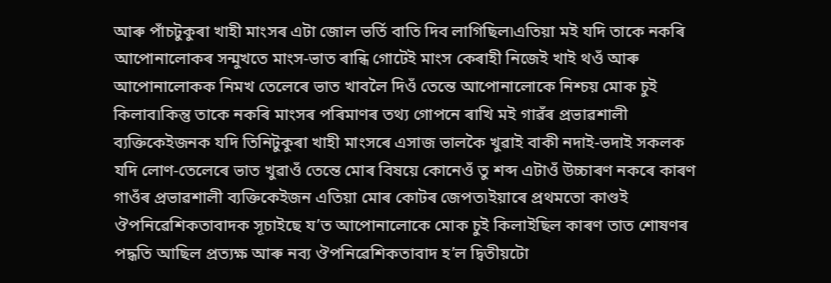আৰু পাঁচটুকুৰা খাহী মাংসৰ এটা জোল ভৰ্তি বাতি দিব লাগিছিল৷এতিয়া মই যদি তাকে নকৰি আপোনালোকৰ সন্মুখতে মাংস-ভাত ৰান্ধি গোটেই মাংস কেৰাহী নিজেই খাই থওঁ আৰু আপোনালোকক নিমখ তেলেৰে ভাত খাবলৈ দিওঁ তেন্তে আপোনালোকে নিশ্চয় মোক চুই কিলাব৷কিন্তু তাকে নকৰি মাংসৰ পৰিমাণৰ তথ্য গোপনে ৰাখি মই গাৱঁৰ প্ৰভাৱশালী ব্যক্তিকেইজনক যদি তিনিটুকুৰা খাহী মাংসৰে এসাজ ভালকৈ খুৱাই বাকী নদাই-ভদাই সকলক যদি লোণ-তেলেৰে ভাত খুৱাওঁ তেন্তে মোৰ বিষয়ে কোনেওঁ তু শব্দ এটাওঁ উচ্চাৰণ নকৰে কাৰণ গাওঁৰ প্ৰভাৱশালী ব্যক্তিকেইজন এতিয়া মোৰ কোটৰ জেপত৷ইয়াৰে প্ৰথমতো কাণ্ডই ঔপনিৱেশিকতাবাদক সূচাইছে য’ত আপোনালোকে মোক চুই কিলাইছিল কাৰণ তাত শোষণৰ পদ্ধতি আছিল প্ৰত্যক্ষ আৰু নব্য ঔপনিৱেশিকতাবাদ হ’ল দ্বিতীয়টো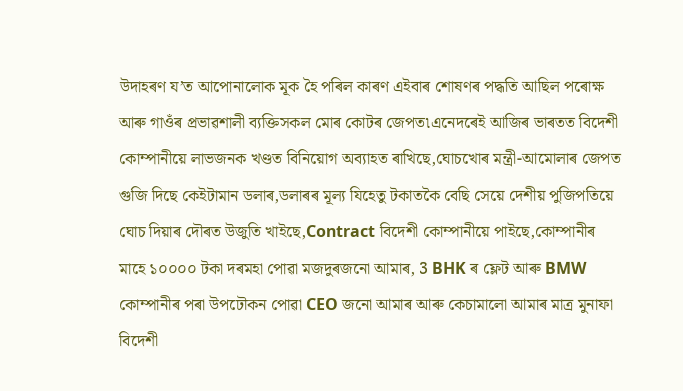উদাহৰণ য’ত আপোনালোক মূক হৈ পৰিল কাৰণ এইবাৰ শোষণৰ পদ্ধতি আছিল পৰোক্ষ আৰু গাওঁৰ প্ৰভাৱশালী ব্যক্তিসকল মোৰ কোটৰ জেপত৷এনেদৰেই আজিৰ ভাৰতত বিদেশী কোম্পানীয়ে লাভজনক খণ্ডত বিনিয়োগ অব্যাহত ৰাখিছে,ঘোচখোৰ মন্ত্ৰী-আমোলাৰ জেপত গুজি দিছে কেইটামান ডলাৰ,ডলাৰৰ মূল্য যিহেতু টকাতকৈ বেছি সেয়ে দেশীয় পুজিপতিয়ে ঘোচ দিয়াৰ দৌৰত উজুতি খাইছে,Contract বিদেশী কোম্পানীয়ে পাইছে,কোম্পানীৰ মাহে ১০০০০ টকা দৰমহা পোৱা মজদুৰজনো আমাৰ, 3 BHK ৰ ফ্লেট আৰু BMW কোম্পানীৰ পৰা উপঢৌকন পোৱা CEO জনো আমাৰ আৰু কেচামালো আমাৰ মাত্ৰ মুনাফা বিদেশী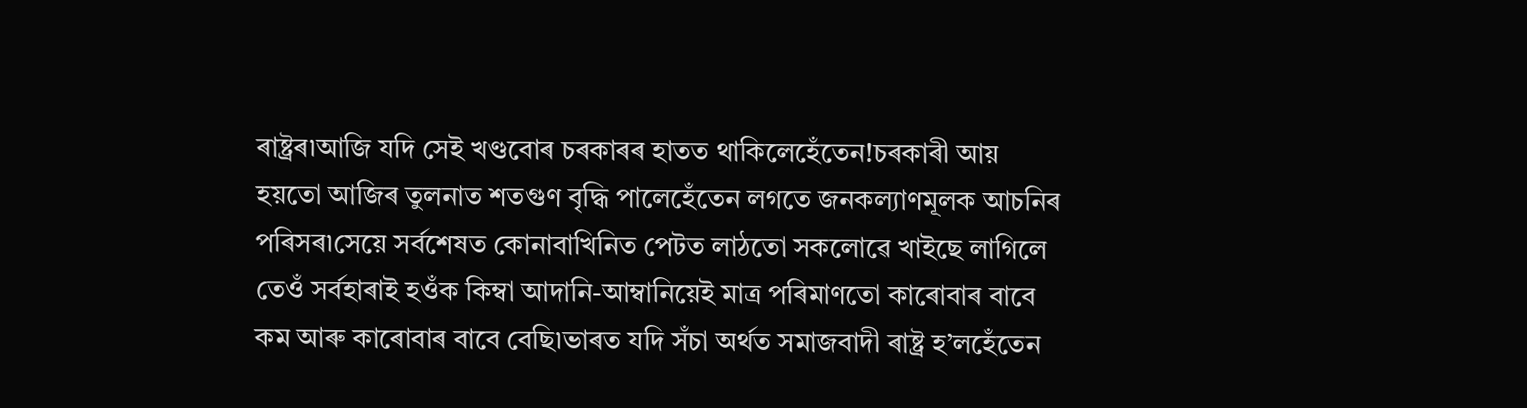ৰাষ্ট্ৰৰ৷আজি যদি সেই খণ্ডবোৰ চৰকাৰৰ হাতত থাকিলেহেঁতেন!চৰকাৰী আয় হয়তো আজিৰ তুলনাত শতগুণ বৃদ্ধি পালেহেঁতেন লগতে জনকল্যাণমূলক আচনিৰ পৰিসৰ৷সেয়ে সৰ্বশেষত কোনাবাখিনিত পেটত লাঠতো সকলোৱে খাইছে লাগিলে তেওঁ সৰ্বহাৰাই হওঁক কিম্বা আদানি-আম্বানিয়েই মাত্ৰ পৰিমাণতো কাৰোবাৰ বাবে কম আৰু কাৰোবাৰ বাবে বেছি৷ভাৰত যদি সঁচা অৰ্থত সমাজবাদী ৰাষ্ট্ৰ হ’লহেঁতেন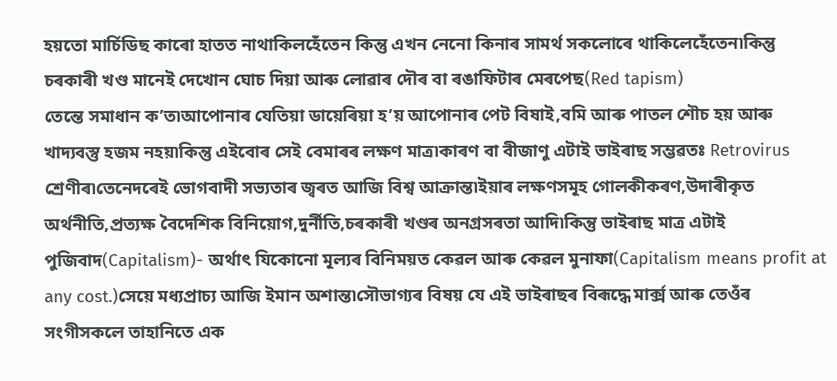হয়তো মাৰ্চিডিছ কাৰো হাতত নাথাকিলহেঁতেন কিন্তু এখন নেনো কিনাৰ সামৰ্থ সকলোৰে থাকিলেহেঁতেন৷কিন্তু চৰকাৰী খণ্ড মানেই দেখোন ঘোচ দিয়া আৰু লোৱাৰ দৌৰ বা ৰঙাফিটাৰ মেৰপেছ(Red tapism)
তেন্তে সমাধান ক’ত৷আপোনাৰ যেতিয়া ডায়েৰিয়া হ’য় আপোনাৰ পেট বিষাই,বমি আৰু পাতল শৌচ হয় আৰু খাদ্যবস্তু হজম নহয়৷কিন্তু এইবোৰ সেই বেমাৰৰ লক্ষণ মাত্ৰ৷কাৰণ বা বীজাণু এটাই ভাইৰাছ সম্ভৱতঃ Retrovirus শ্ৰেণীৰ৷তেনেদৰেই ভোগবাদী সভ্যতাৰ জ্বৰত আজি বিশ্ব আক্ৰান্ত৷ইয়াৰ লক্ষণসমূহ গোলকীকৰণ,উদাৰীকৃত অৰ্থনীতি,প্ৰত্যক্ষ বৈদেশিক বিনিয়োগ,দুৰ্নীতি,চৰকাৰী খণ্ডৰ অনগ্ৰসৰতা আদি৷কিন্তু ভাইৰাছ মাত্ৰ এটাই পুজিবাদ(Capitalism)- অৰ্থাৎ যিকোনো মূল্যৰ বিনিময়ত কেৱল আৰু কেৱল মুনাফা(Capitalism means profit at any cost.)সেয়ে মধ্যপ্ৰাচ্য আজি ইমান অশান্ত৷সৌভাগ্যৰ বিষয় যে এই ভাইৰাছৰ বিৰূদ্ধে মাৰ্ক্স আৰু তেওঁৰ সংগীসকলে তাহানিতে এক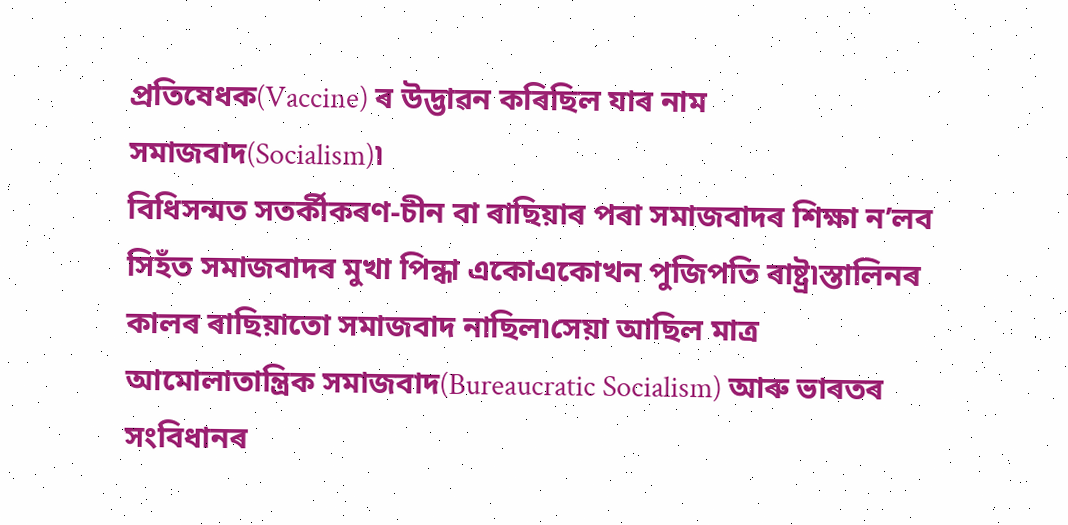প্ৰতিষেধক(Vaccine) ৰ উদ্ভাৱন কৰিছিল যাৰ নাম সমাজবাদ(Socialism)৷
বিধিসন্মত সতৰ্কীকৰণ-চীন বা ৰাছিয়াৰ পৰা সমাজবাদৰ শিক্ষা ন’লব সিহঁত সমাজবাদৰ মুখা পিন্ধা একোএকোখন পুজিপতি ৰাষ্ট্ৰ৷স্তালিনৰ কালৰ ৰাছিয়াতো সমাজবাদ নাছিল৷সেয়া আছিল মাত্ৰ আমোলাতান্ত্ৰিক সমাজবাদ(Bureaucratic Socialism) আৰু ভাৰতৰ সংবিধানৰ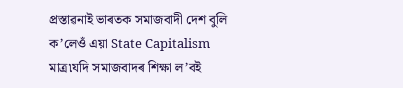প্ৰস্তাৱনাই ভাৰতক সমাজবাদী দেশ বুলি ক’লেওঁ এয়া State Capitalism মাত্ৰ৷যদি সমাজবাদৰ শিক্ষা ল’বই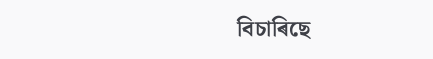বিচাৰিছে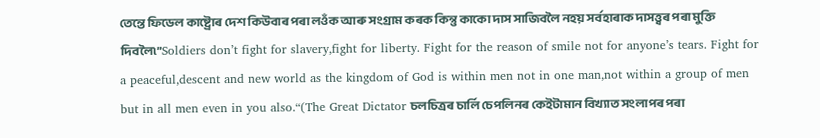তেন্তে ফিডেল কাষ্ট্ৰোৰ দেশ কিউবাৰ পৰা লওঁক আৰু সংগ্ৰাম কৰক কিন্তু কাকো দাস সাজিবলৈ নহয় সৰ্বহাৰাক দাসত্ত্বৰ পৰা মুক্তি দিবলৈ৷”Soldiers don’t fight for slavery,fight for liberty. Fight for the reason of smile not for anyone’s tears. Fight for a peaceful,descent and new world as the kingdom of God is within men not in one man,not within a group of men but in all men even in you also.“(The Great Dictator চলচিত্ৰৰ চাৰ্লি চেপলিনৰ কেইটামান বিখ্যাত সংলাপৰ পৰা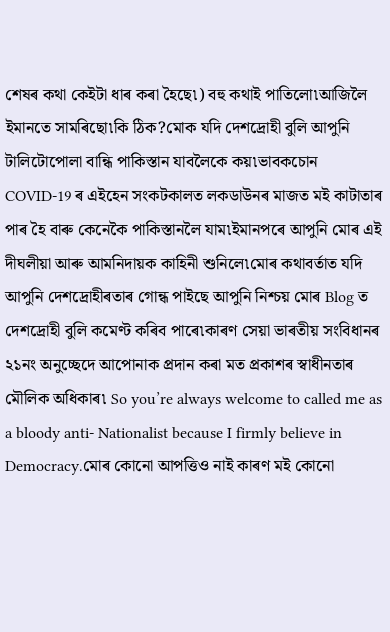শেষৰ কথা কেইটা ধাৰ কৰা হৈছে৷) বহু কথাই পাতিলো৷আজিলৈ ইমানতে সামৰিছো৷কি ঠিক?মোক যদি দেশদ্ৰোহী বুলি আপুনি টালিটোপোলা বান্ধি পাকিস্তান যাবলৈকে কয়৷ভাবকচোন COVID-19 ৰ এইহেন সংকটকালত লকডাউনৰ মাজত মই কাটাতাৰ পাৰ হৈ বাৰু কেনেকৈ পাকিস্তানলৈ যাম৷ইমানপৰে আপুনি মোৰ এই দীঘলীয়া আৰু আমনিদায়ক কাহিনী শুনিলে৷মোৰ কথাবৰ্তাত যদি আপুনি দেশদ্ৰোহীৰতাৰ গোন্ধ পাইছে আপুনি নিশ্চয় মোৰ Blog ত দেশদ্ৰোহী বুলি কমেণ্ট কৰিব পাৰে৷কাৰণ সেয়া ভাৰতীয় সংবিধানৰ ২১নং অনুচ্ছেদে আপোনাক প্ৰদান কৰা মত প্ৰকাশৰ স্বাধীনতাৰ মৌলিক অধিকাৰ৷ So you’re always welcome to called me as a bloody anti- Nationalist because I firmly believe in Democracy.মোৰ কোনো আপত্তিও নাই কাৰণ মই কোনো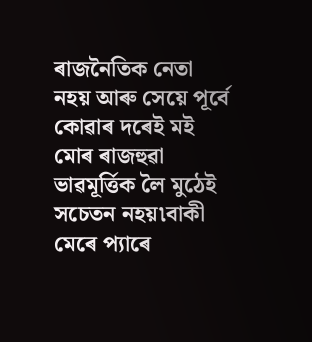ৰাজনৈতিক নেতা নহয় আৰু সেয়ে পূৰ্বে কোৱাৰ দৰেই মই মোৰ ৰাজহুৱা ভাৱমূৰ্ত্তিক লৈ মুঠেই সচেতন নহয়৷বাকী মেৰে প্যাৰে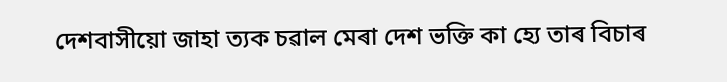দেশবাসীয়ো জাহা ত্যক চৱাল মেৰা দেশ ভক্তি কা হ্যে তাৰ বিচাৰ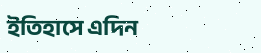ইতিহাসে এদিন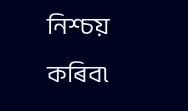নিশ্চয় কৰিব৷